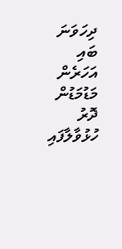ދިހަވަނަ ބައި
އަހަރެން މަޑުމަޑުން ދޮރު ހުޅުވާލާފައި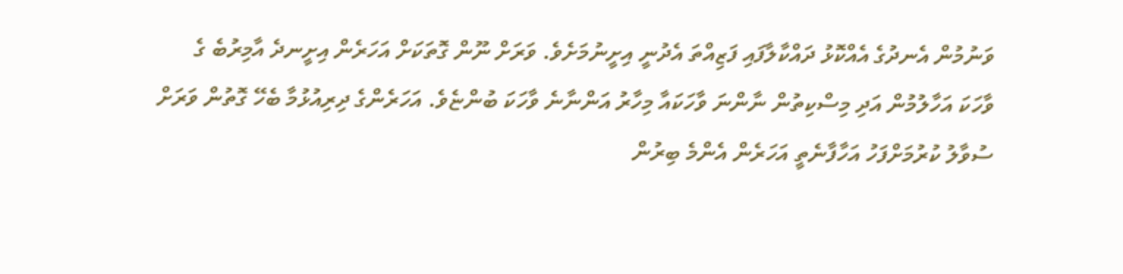ވަނުމުން އެނދުގެ އެއްކޮޅު ދައްކާލާފައި ފަޒިއްތަ އެދުނީ އިށީނުމަށެވެ. ވަރަށް ނޫން ގޮތަކަށް އަހަރެން އިށީނދެ އާމިރުބެ ގެ ވާހަކަ އަހާލުމުން އަދި މިސްކިތުން ނާންނަ ވާހަކައާ މިހާރު އަންނާނެ ވާހަކަ ބުންޏެވެ. އަހަރެންގެ ދިރިއުޅުމާ ބެހޭ ގޮތުން ވަރަށް ސުވާލު ކުރުމަށްފަހު އަހާފާނެތީ އަހަރެން އެންމެ ބިރުން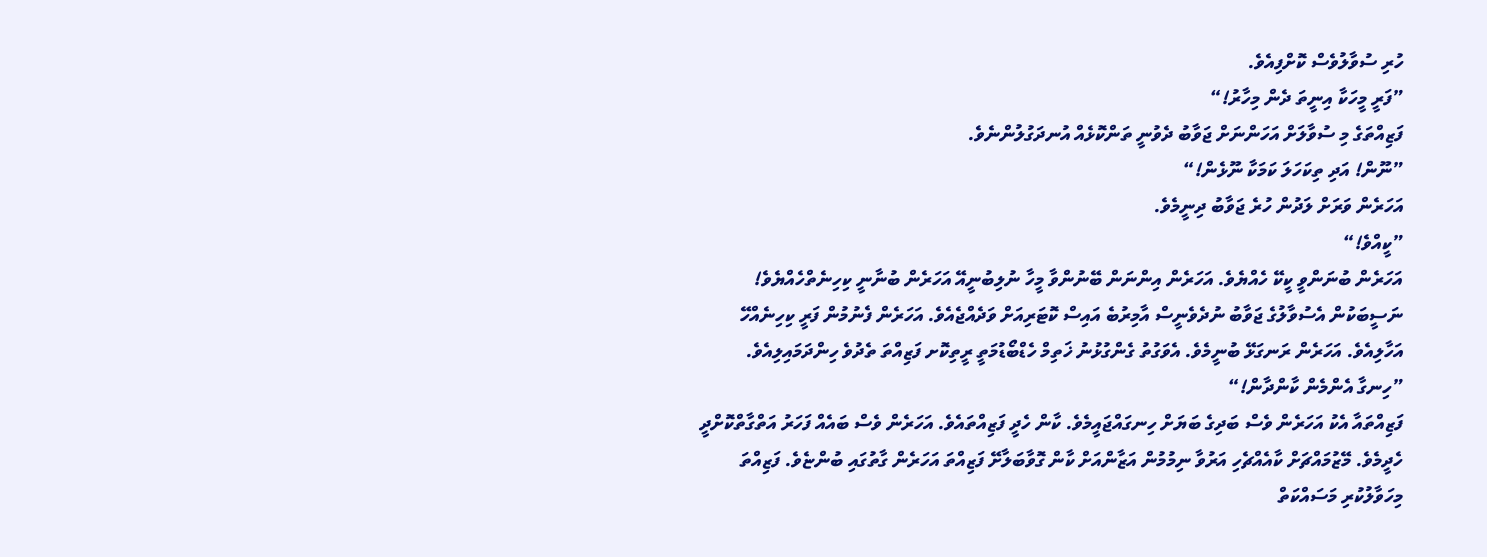ހުރި ސުވާލުވެސް ކޮށްފިއެވެ.
”ފަރީ މީހަކާ އިނީތަ ދެން މިހާރު!“
ފަޒިއްތަގެ މި ސުވާލަށް އަހަންނަށް ޖަވާބު ދެވުނީ ތަންކޮޅެއް އުނދަގުލުންނެވެ.
”ނޫން! އަދި ތިކަހަލަ ކަމަކާ ނޫޅެން!“
އަހަރެން ވަރަށް ލަދުން ހުރެ ޖަވާބު ދިނީމެވެ.
”ކީއްވެ!“
އަހަރެން ބުނަންވީ ކީކޭ ހެއްޔެވެ. އަހަރެން އިންނަން ބޭނުންވާ މީހާ ނުލިބުނީއޭ އަހަރެން ބުނާނީ ކިހިނެތްހެއްޔެވެ!
ނަސީބަކުން އެސުވާލުގެ ޖަވާބު ނުދެވެނީސް އާމިރުބެ އައިސް ކޮޓަރިއަށް ވަދެއްޖެއެވެ. އަހަރެން ފެނުމުން ފަރީ ކިހިނެއްހޭ އަހާލިއެވެ. އަހަރެން ރަނގަޅޭ ބުނީމެވެ. އެވަގުތު ގެންގުޅުނު ޚަތިމް ހެޑްބޯޑުމަތީ ރީތިކޮށ ފަޒިއްތަ ތެދުވެ ހިންދަމައިލިއެވެ.
”ހިނގާ އެންމެން ކާންދާން!“
ފަޒިއްތައާ އެކު އަހަރެން ވެސް ބަދިގެ ބަޔަށް ހިނގައްޖައީމެވެ. ކާން ހެދީ ފަޒިއްތައެވެ. އަހަރެން ވެސް ބައެއް ފަހަރު އަތްގާތްކޮށްދީ ހެދީމެވެ. މޭޒުމައްޗަށް ކާއެއްޗެހި އަރުވާ ނިމުމުން އަޒާންއަށް ކާން ގޮވާބަލާށޭ ފަޒިއްތަ އަހަރެން ގާތުގައި ބުންޏެވެ. ފަޒިއްތަ މިހަވާލުކުރި މަސައްކަތް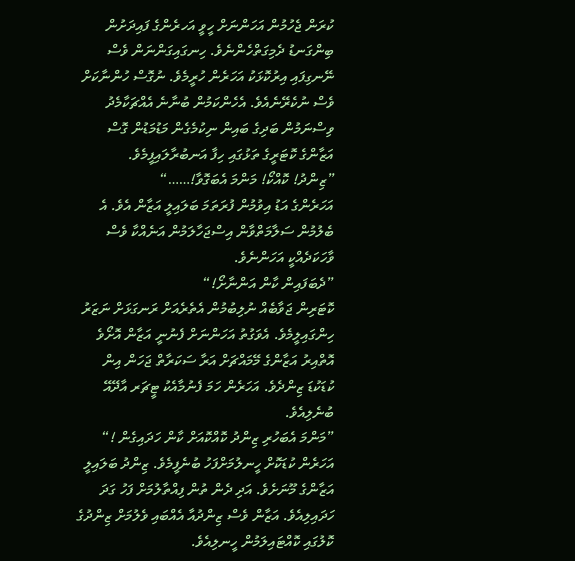ކުރަން ޖެހުމުން އަހަންނަށް ހީވީ އަހރެންގެ ފައިދަށުން ބިންގަނޑު ދެމިގަތްހެންނެވެ. ހިނގައިގަންނަން ވެސް ނޭނގިފައި އިރުކޮޅަކު އަހަރެން ހުރީމެވެ. ނުގޮސް ހުންނާކަށް ވެސް ނުކެރޭނެއެވެ. އެހެންކަމުން ބުނާނެ އެއްޗަކާމެދު ވިސްނަމުން ބަދިގެ ބައިން ނިކުމެގެން މަޑުމަޑުން ގޮސް އަޒާންގެ ކޮޓަރީގެ ތަޅުގައި ހިފާ އަނބުރާލައިފީމެވެ.
”ޒިންދު! ކޮއްކޯ! މަންމަ އެބަގޮވާ!……“
އަހަރެންގެ އަޑު އިވުމުން ފުރަތަމަ ބަލައިލީ އަޒާން އެވެ. އެ ބެލުމުން ސަލާމަތްވާން އިސްޖަހާލަމުން އަނެއްކާ ވެސް ވާހަކަދެއްކީ އަހަންނެވެ.
”ދެބަފައިން ކާން އަންނާށޯ!“
ކޮޓަރިން ޖަވާބެއް ނުލިބުމުން އެތެރެއަށް ރަނގަޅަށް ނަޒަރު ހިންގައިލީމެވެ. އެވަގުތު އަހަންނަށް ފެނުނީ އަޒާން އޮށޯވެ އޮތްއިރު އަޒާންގެ މޭމައްޗަށް އަރާ ސަކަރާތް ޖަހަން އިން ކުޑަކުޑަ ޒިންދެވެ. އަހަރެން ހަމަ ފެނުމާއެކު ޓީޗަރ އާދޭއޭ ބުނެލިއެވެ.
”މަންމަ އެބަހުރި ޒިންދު ކޮއްކޮއަށް ކާން ހަދައިގެން !“
އަހަރެން ކުޑަކޮށް ހީނލުމަށްފަހު ބުނެފީމެވެ. ޒިންދު ބަލައިލީ އަޒާންގެ މޫނަށެވެ. އަދި ދެން ތުން ފިއްތާލުމަށް ފަހު ގަދަ ހަދައިލިއެވެ. އަޒާން ވެސް ޒިންދުއާ އެއްބައި ވެލުމަށް ޒިންދުގެ ކޮލުގައި ކޮއްޓައިލަމުން ހީނލިއެވެ.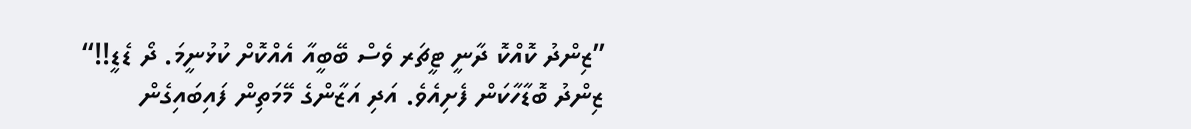”ޒިންދު ކޮއްކޮ ދާނީ ޓީޗަރ ވެސް ބޭބީއާ އެއްކޮށް ކުޅުނީމަ. ދޯ ޑެޑީ!!“
ޒިންދު ބޮޑާހާކަން ފެށިއެވެ. އަދި އަޒާންގެ މޭމަތިން ފައިބައިގެން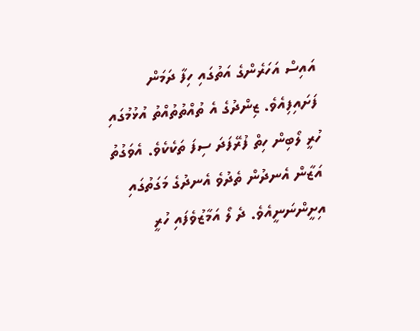އައިސް އަހަރެންގެ އަތުގައި ހިފާ ދަމަން ފަށައިފިއެވެ. ޒިންދުގެ އެ ތުއްތުތުއްތު އުޅުމުގައި ހުރީ ލޯބިން ހިތް ފުރޭފަދަ ސިފަ ތަކެކެވެ. އެވަގުތު އަޒާން އެނދުން ތެދުވެ އެނދުގެ މަގަތުގައި އިށީންނަނީއެވެ. ދެ ލޯ އަމާޒުވެފައި ހުރީ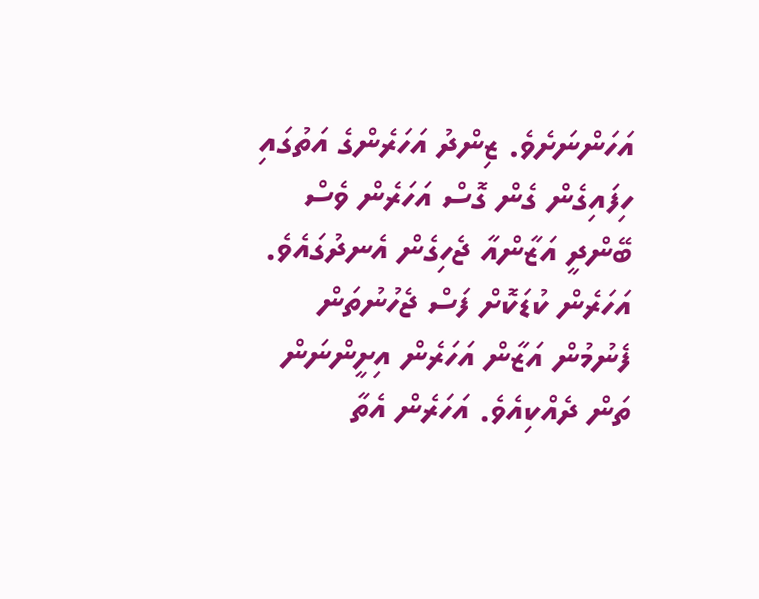އަހަންނަށެވެ. ޒިންދު އަހަރެންގެ އަތުގައި ހިފައިގެން ގެން ގޮސް އަހަރެން ވެސް ބޭންދީ އަޒާންއާ ޖެހިގެން އެނދުގައެވެ. އަހަރެން ކުޑަކޮށް ފަސް ޖެހުނުތަން ފެނުމުން އަޒާން އަހަރެން އިށީންނަން ތަން ދެއްކިއެވެ. އަހަރެން އެތާ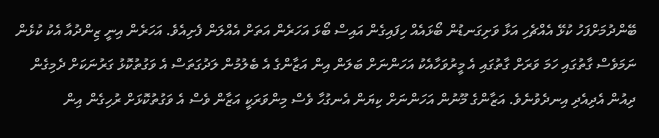ބޭންދުމަށްފަހު ކުޅޭ އެއްޗެހި އަޅާ ވަށިގަނޑުން ބޯޅައެއް ހިފައިގެން އައިސް ބޯޅަ އަހަރެން އަތަށް އެއްލަން ފެށިއެވެ. އަހަރެން އިނީ ޒިންދުއާ އެކު ކުޅެން ނަމަވެސް ގާތުގައި ހަމަ ވަރަށް ގާތުގައި އެ މީރުވަހާއެކު އަހަންނަށް ބަލަން އިން އަޒާންގެ އެ ބެލުމުން ލަދުގަތަސް އެ ވަގުތުކޮޅު ގަރުނަކަށް ދެމިގެން ދިއުން އެދިއެދި އިނދެވުނެވެ. އަޒާންގެ މޫނުން އަހަންނަށް ކިޔަން އެނގުހާ ވެސް މިންވަރަކީ އަޒާން ވެސް އެ ވަގުތުކޮޅަށް ރުހިގެން އިން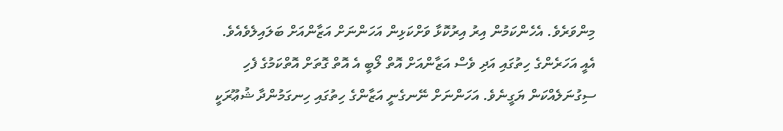މިންވަރެވެ. އެހެންކަމުން އިރު އިރުކޮޅާ ވަށްކަޅިން އަހަންނަށް އަޒާންއަށް ބަލައިލެވެއެވެ. އެއީ އަހަރެންގެ ހިތުގައި އަދި ވެސް އަޒާންއަށް އޮތް ލޯބީ އެ އޮތް ގޮތަށް އޮތްކަމުގެ ފެހި ސިގުނަލެއްކަން ޔަގީނެވެ. އަހަންނަށް ނޭނގެނީ އަޒާންގެ ހިތުގައި ހިނގަމުންދާ ޝުޢޫރަކީ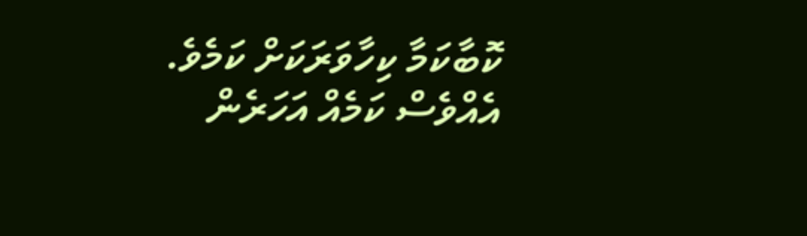ކޮބާކަމާ ކިހާވަރަކަށް ކަމެވެ.
އެއްވެސް ކަމެއް އަހަރެން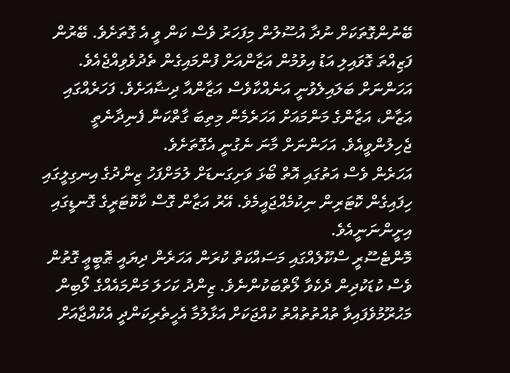ބޭނުންގޮތަކަށް ނުދާ އުސޫލުން މިފަހަރު ވެސް ކަން ވީ އެ ގޮތަށެވެ. ބޭރުން ފަޒިއްތަ ގޮވައިލި އަޑު އިވުމުން އަޒާންއަށް ފުންމައިގެން ތެދުވެވިއްޖެއެވެ. އަހަންނަށް ބަލައިލެވުނީ އަނެއްކާވެސް އަޒާންއާ ދިޟާއަށެވެ. ފަހަރެއްގައި އަޒާން، އަޒާންގެ މަންމައަށް އަހަރެމެން މިތިބަ ގާތްކަން ފެނިދާނެތީ ޖެހިލުންވީއެވެ. އަހަންނަށް މާނަ ނެގުނީ އެގޮތަށެވެ.
އަހަރެން ވެސް އަތުގައި އޮތް ބޯޅަ ވަށިގަނޑަށް ލުމަށްފަހު ޒިންދުގެ އިނގިލީގައި ހިފައިގެން ކޮޓަރިން ނިކުމެއްޖައީމެވެ. އޭރު އަޒާން ގޮސް ކާކޮޓަރީގެ ގޮނޑީގައި އިށީންނަނީއެވެ.
މޮންޓެސޫރީ ސްކޫލެއްގައި މަސައްކަތް ކުރަން އަހަރެން ދިޔައީ ޠޮބީޢީ ގޮތުން ވެސް ކުޑަކުދިން ދެކެވާ ލޯތްބަކުންނެވެ. ޒިންދު ކަހަލަ މަންމައެއްގެ ލޯބިން މަޙުރޫމުވެފައިވާ ތުއްތުތުއްތު ކުއްޖަކަށް އަޅާލުމާ އެހީތެރިކަންދީ އެކުއްޖާއަށް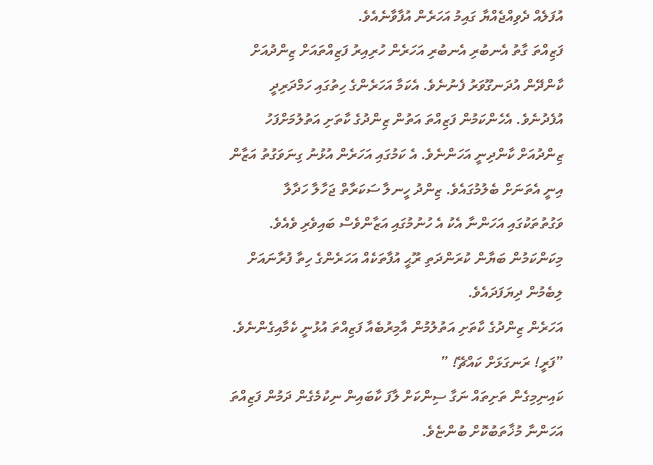އުފަލެއް ދެވިއްޖެއްޔާ ގައިމު އަހަރެން އުފާވާނެއެވެ.
ފަޒިއްތަ ގާތު އެނބުރި އެނބުރި އަހަރެން ހުރިއިރު ފަޒިއްތައަށް ޒިންދުއަށް ކާންދޭން އުދަނގޫވަރު ފެނުނެވެ. އެކަމާ އަހަރެންގެ ހިތުގައި ހަމްދަރިދީ އުފެދުނެވެ. އެހެންކަމުން ފަޒިއްތަ އަތުން ޒިންދުގެ ކާތަށި އަތުލުމަށްފަހު ޒިންދުއަށް ކާންދިނީ އަހަންނެވެ. އެ ކަމުގައި އަހަރެން އުޅުނު ގިނަވަގުތު އަޒާން އިނީ އެތަނަށް ބެލުމުގައެވެ. ޒިންދު ހީނލާ ސަކަރާތް ޖަހާލާ ހަދާލާ ވަގުތުތަކުގައި އަހަންނާ އެކު އެ ހުނުމުގައި އަޒާންވެސް ބައިވެރި ވެއެވެ. މިކަންކަމުން ބަޔާން ކުރަންދަތި ރޫޙީ އުފާތަކެއް އަހަރެންގެ ހިތާ ފުރާނައަށް ލިބެމުން ދިޔަފަދައެވެ.
އަހަރެން ޒިންދުގެ ކާތަށި އަތުލުމުން އާމިރުބެއާ ފަޒިއްތަ އުޅުނީ ކެމާއިގެންނެވެ.
”ފަރީ! ރަނގަޅަށް ކައްޗޭ! ”
ކައިނިމިގެން ތަށިތައް ނަގާ ސިންކަށް ލާފަ ކާބައިން ނިކުމެގެން ދަމުން ފަޒިއްތަ އަހަންނާ މުޚާތަބުކޮށް ބުންޏެވެ.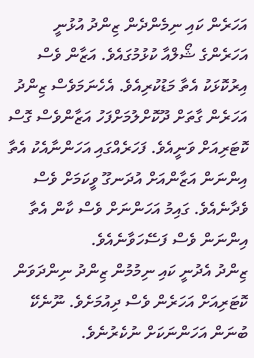އަހަރެން ކައި ނިމެންދެން ޒިންދު އުޅުނީ އަހަރެންގެ ޝޯލްއާ ކުޅުމުގައެވެ. އަޒާން ވެސް އިރުކޮޅަކު އެތާ މަޑުކުރިއެވެ. އެހެނަމަވެސް ޒިންދު އަހަރެން ގާތަށް ދޫކޮށްލުމަށްފަހު އަޒާންވެސް ގޮސް ކޮޓަރިއަށް ވަނީއެވެ. ފަހަރެއްގައި އަހަންނާއެކު އެތާ އިންނަން އަޒާންއަށް އުދަނގޫ ވީކަމަށް ވެސް ވެދާނެއެވެ. ގައިމު އަހަންނަށް ވެސް ކާން އެތާ އިންނަން ވެސް ފަސޭހަވާނެއެވެ.
ޒިންދު އެދުނީ ކައި ނިމުމުން ޒިންދު ނިންދަވަން ކޮޓަރިއަށް އަހަރެން ވެސް ދިއުމަށެވެ. ނޫނެކޭ ބުނަން އަހަންނަކަށް ނުކެރުނެވެ.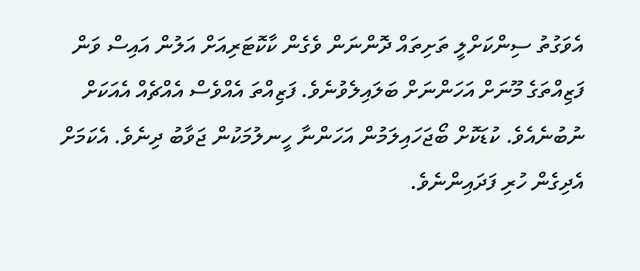އެވަގުތު ސިންކަށްލީ ތަށިތައް ދޮންނަން ވެގެން ކާކޮޓަރިއަށް އަލުން އައިސް ވަން ފަޒިއްތަގެ މޫނަށް އަހަންނަށް ބަލައިލެވުނެވެ. ފަޒިއްތަ އެއްވެސް އެއްޗެއް އެއަކަށް ނުބުނެއެވެ. ކުޑަކޮށް ބޯޖަހައިލަމުން އަހަންނާ ހީނލުމަކުން ޖަވާބު ދިނެވެ. އެކަމަށް އެދިގެން ހުރި ފަދައިންނެވެ.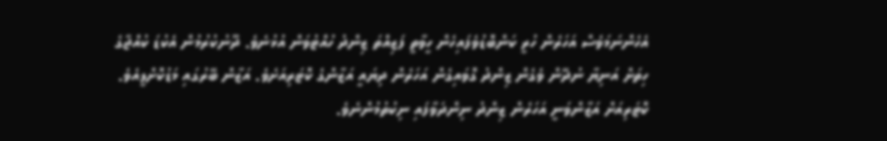އެހެންނަމަވެސް އަހަރެން ހުރީ ކަންބޮޑުވެފައިހެން ހީވާތީ ފަޒިއްތަ ޒިންދު ހުއްޓުވަން އުޅުނެވެ. ދޫނުކުރުމުން އެކުޑަ ކުއްޖާގެ ހިތަށް އަނިޔާ ނުދޭން ވެގެން ޒިންދު ގޮވައިގެން އަހަރެން ދިޔައީ އަޒާންގެ ކޮޓަރިއަށެވެ. އަޒާން ބޭރުގައި މަޑުކޮށްލީއެވެ. ކޮޓަރިއަށް އަޒާންވަނީ އަހަރެން ޒިންދު ނިންދަވާފައި ނިކުތުމުންނެވެ.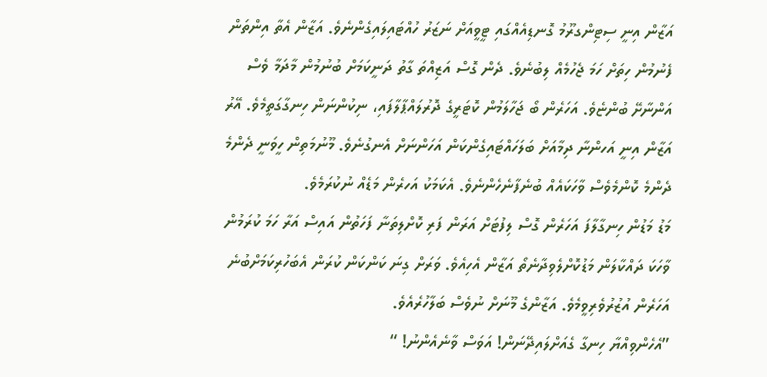އަޒާން އިނީ ސިޓިންގރޫމު ގޮނޑިއެއްގައި ޓީވީއަށް ނަޒަރު ހުއްޓައިލައިގެންނެވެ. އަޒާން އެތާ އިންތަން ފެނުމުން ހިތަށް ހަމަ ޖެހުމެއް ލިބުނެވެ. ދެން ގޮސް އަޒިއްތަ ގާތު ދަނީކަމަށް ބުނުމުން މާދަމާ ވެސް އަންނާށޭ ބުންޏެވެ. އަހަރެން ބޯ ޖަހާލަމުން ކޮޓަރީގެ ދޮރުލައްޕާލާފައި، ނިކުންނަން ހިނގާގަތީމެވެ. އޭރު އަޒާން އިނީ އަހންނާ ދިމާއަށް ބަލަހައްޓައިގެންކަން އަހަންނަށް އެނގުނެވެ. މޫނުމަތިން ހީވަނީ ދެންމެ ދެންމެ ކޮންމެވެސް ވާހަކައެއް ބުނެފާނެހެންނެވެ. އެކަމަކު އަހރެން މަޑެއް ނުކުރަމެވެ.
މަޑު މަޑުން ހިނގާލާފަ އަހަރެން ގޮސް ލިފުޓަށް އަރަން ފަރި ކޮށްލިތަނާ ފަހަތުން އައިސް އަރާ ހަމަ ކުރަމުން ވާހަކަ ދައްކާލަން މަޑުކޮށްލެވިދާނެތޯ އަޒާން އެހިއެވެ. ވަރަށް ގިނަ ކަންކަން ކުރަން އެބަހުރިކަމަށްބުނެ އަހަރެން އުޒުރުވެރިވީމެވެ. އަޒާންގެ މޫނަށް ނުވެސް ބަލާހުރެއެވެ.
”އެހެންވިއްޔާ ހިނގާ ގެއަށްލައިދޭނަން! އަވަސް ވާނެއެންނު! “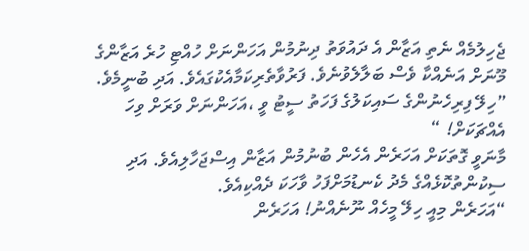ޖެހިލުމެއް ނެތި އަޒާން އެ ދައުވަތު ދިނުމުން އަހަންނަށް ހުއްޓި ހުރެ އަޒާންގެ މޫނަށް އަނެއްކާ ވެސް ބަލާލެވުނެވެ. ފަރުވާތެރިކަމާއެކުގައެވެ. އަދި ބުނީމެވެ.
”ހިލޭ ފިރިހެނުންގެ ސައިކަލުގެ ފަހަތު ސީޓު ވީ ،އަހަންނަށް ވަރަށް ވިހަ އެއްޗަކަށް! “
މާނަވީ ގޮތަކަށް އަހަރެން އެހެން ބުނުމުން އަޒާން އިސްޖަހާލިއެވެ. އަދި ސިކުންތުކޮޅެއްގެ މެދު ކެނޑުމަށްފަހު ވާހަކަ ދެއްކިއެވެ.
“އަހަރެން މިއީ ހިލޭ މީހެއް ނޫނެއްނު! އަހަރެން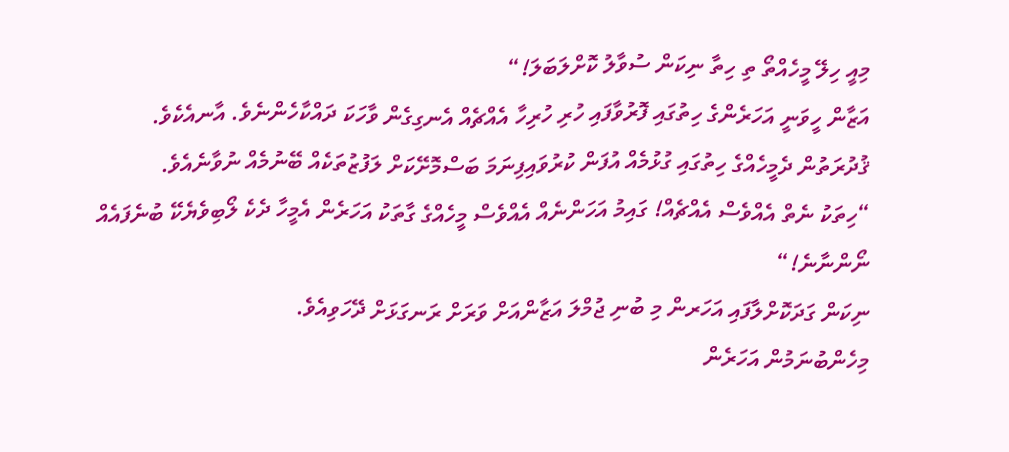މިއީ ހިލޭ މީހެއްތޯ ތި ހިތާ ނިކަން ސުވާލު ކޮށްލަބަލަ!“
އަޒާން ހީވަނީ އަހަރެންގެ ހިތުގައި ފޮރުވާފައި ހުރި ހުރިހާ އެއްޗެއް އެނގިގެން ވާހަކަ ދައްކާހެންނެވެ. އާނއެކެވެ. ޤުދުރަތުން ދެމީހެއްގެ ހިތުގައި ގުޅުމެއް އުފަން ކުރުވައިފިނަމަ ބަސްމޮށޭކަށް ލަފުޒުތަކެއް ބޭނުމެއް ނުވާނެއެވެ.
“ހިތަކު ނެތް އެއްވެސް އެއްޗެއް! ގައިމު އަހަންނެއް އެއްވެސް މީހެއްގެ ގާތަކު އަހަރެން އެމީހާ ދެކެ ލޯބިވެޔެކޭ ބުނެފައެއް ނޯންނާނެ!“
ނިކަން ގަދަކޮށްލާފައި އަހަރން މި ބުނި ޖުމްލަ އަޒާންއަށް ވަރަށް ރަނގަޅަށް ދޭހަވިއެވެ.
މިހެންބުނަމުން އަހަރެން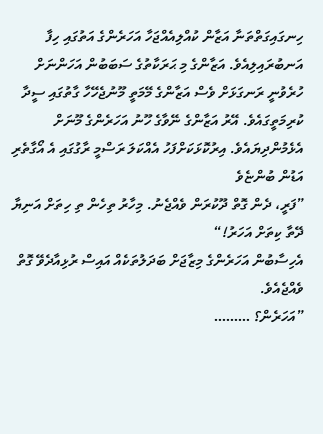ހިނގައިގަތްތަނާ އަޒާން ކުއްލިއެއްޖަހާ އަހަރެންގެ އަތުގައި ހިފާ އަނބުރައިލިއެވެ. އަޒާންގެ މި ޙަރަކާތުގެ ސަބަބުން އަހަންނަށް ހުރެވުނީ ރަނގަޅަށް ވެސް އަޒާންގެ މޭމަތީ މޫނުޖެހޭހާ ގާތުގައި ސީދާ ކުރިމަތީގައެވެ. އޭރު އަޒާންގެ ނޭވާގެ ހޫނު އަހަރެންގެ މޫނަށް އެޅެމުންދިޔައެވެ. އިރުކޮޅަކަށްފަހު އެއްކަލަ ރަސްމީ ރާގުގައި އެ އޯގާތެރި އަޑުން ބުންޏެވެ
”ފަރީ، ދެން ގޮތް ދޫކުރަން ވެއްޖެނު. މިހާރު ތިހެން ތި ހިތަށް އަނިޔާ ދޭތާ ކިތަށް އަހަރު!“
އެހިސާބުން އަހަރެންގެ މިޒާޖަށް ބަދަލުތަކެއް އައިސް ރުޅިއާދެވޭ ގޮތް ވެއްޖެއެވެ.
”އަހަރެން؟ ………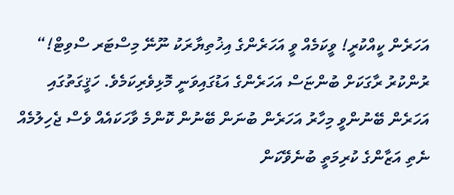އަހަރެން ކީއްކުރީ! ވީކަމެއް ވީ އަހަރެންގެ އިޚުތިޔާރަކު ނޫނޭ މިސްޓަރ ސްވިޓް!“
ރުންކުރު ރާގަކަށް ބުންޏަސް އަހަރެންގެ އަޑުގައިވަނީ މޮޅިވެރިކަމެވެ. ހަޤީގަތުގައި އަހަރެން ބޭނުންވީ މިހާރު އަހަރެން ބުނަން ބޭނުން ކޮންމެ ވާހަކައެއް ވެސް ޖެހިލުމެއް ނެތި އަޒާންގެ ކުރިމަތީ ބުނެވޭކަން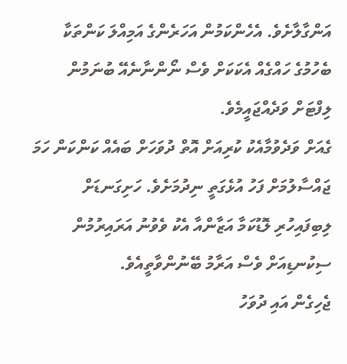އަންގާލާށެވެ. އެހެންކަމުން އަހަރެންގެ އަމިއްލަ ކަންތަކާ ބެހުމުގެ ހައްގެއް އެކަކަށް ވެސް ނޯންނާނެއޭ ބުނަމުން ލިފްޓަށް ވަދެއްޖައީމެވެ.
ގެއަށް ވަދެވުމާއެކު ކުރިއަށް އޮތް ދުވަހަށް ބައެއް ކަންކަން ހަމަ ޖައްސާލުމަށް ފަހު އުޅެގަތީ ނިދުމަށެވެ. ހަށިގަނޑަށް ލިބިފައިހުރި ލޮޑުކަމާ އަޒާންއާ އެކު ވެވުނު އަރައިރުމުން ސިކުނޑިއަށް ވެސް އަރާމު ބޭނުންވާތީއެވެ.
ޖެހިގެން އައި ދުވަހު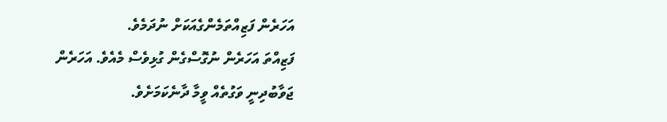އަހަރެން ފަޒިއްތަމެންގެއަކަށް ނުދަމެވެ.
ފަޒިއްތަ އަހަރެން ނުގޮސްގެން ގުޅިވެސް މެއެވެ. އަހަރެން ޖަވާބުދިނީ ވަގުތެއް ވީމާ ދާނެކަމަށެވެ.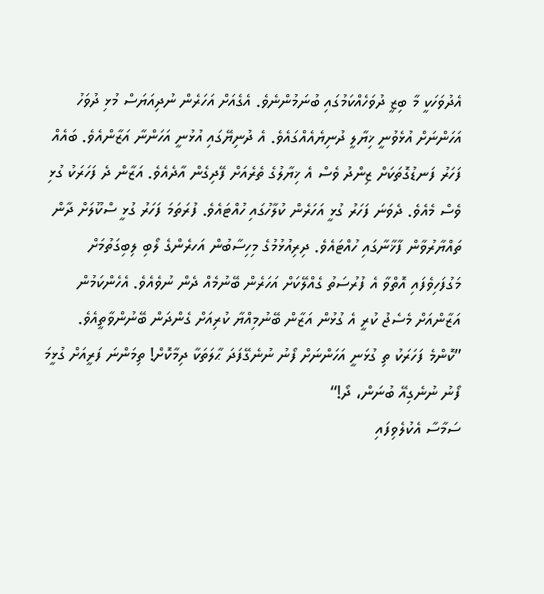އެދުވަހަކީ މާ ބިޒީ ދުވަހެއްކަމުގައި ބުނަމުންނެވެ. އެގެއަށް އަހަރެން ނުދިއަޔަސް މުޅި ދުވަހު އަހަންނަށް އުޅެވުނީ ޚިޔާލީ ދުނިޔެއެއްގައެވެ. އެ ދުނިޔޭގައި އުޅުނީ އަހަންނާ އަޒާންއެވެ. ބައެއް ފަހަރު ފަނޑުގޮތަކަށް ޒިންދު ވެސް އެ ޚިޔާލުގެ ތެރެއަށް ފޭދިގެން އާދެއެވެ. އަޒާން ދެ ފަހަރަކު ގުޅި ވެސް މެއެވެ. ދެވަނަ ފަހަރު ގުޅީ އަހަރެން ކުލާހުގައި ހުއްޓައެވެ. ފުރަތަމަ ފަހަރު ގުޅީ ސްކޫލަށް ދާން ތައްޔާރުވާން ފާޚާނާގައި ހުއްޓައެވެ. ދިރިއުޅުމުގެ މިހިސާބުން އަހރެންގެ ލޯބި ލިބިގަތުމަށް މަގުފަހިވެފައި އޮތްވާ އެ ފުރުސަތު ގެއްލޭކަށް އަހަރެން ބޭނުމެއް ދެން ނުވެއެވެ. އެހެންކަމުން އަޒާންއަށް މެސެޖު ކުރީ އެ ގުޅުން އަޒާން ބޭނުމިއްޔާ ކުރިއަށް ގެންދަން ބޭނުންވާތީއެވެ.
”ކޮންމެ ފަހަރަކު ތި ގުޅަނީ އަހަންނަށް ފޯނު ނުނެގޭފަދަ ޙާލަތަކާ ދިމާކޮށް! ތިމަންނަ ފަރީއަށް ގުޅީމަ ފޯނު ނުނެގިއޭ ބުނަން، ދޯ!“
ސަމާސާ އެކުލެވިފައި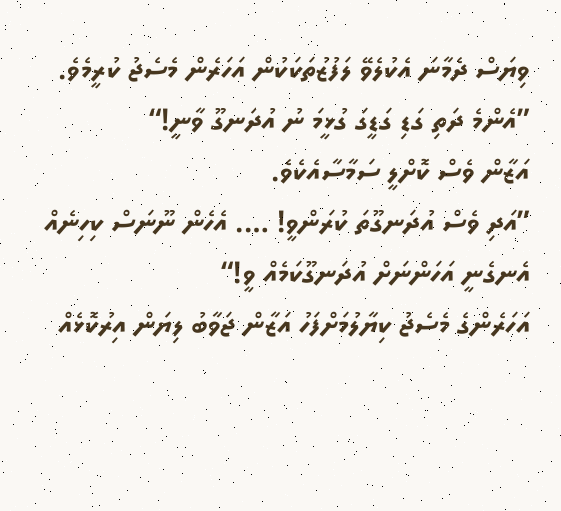ވިޔަސް ދެމާނަ އެކުލެވޭ ލަފުޒުތަކަކުން އަހަރެން މެސެޖު ކުރީމެވެ.
”އެންމެ ދަތި ގަޑި ގަޑީގަ ގުޅީމަ ނު އުދަނގޫ ވާނީ!“
އަޒާން ވެސް ކޮށްލީ ސަމާސާއެކެވެ.
”އަދި ވެސް އުދަނގޫތަ ކުރަންވީ! …. އެހެން ނޫނަސް ކިހިނެއް އެނގެނީ އަހަންނަށް އުދަނގޫކަމެއް ވީ!“
އަހަރެންގެ މެސެޖު ކިޔާލުމަށްފަހު އަޒާން ޖަވާބު ލިޔަން އިރުކޮޅެއް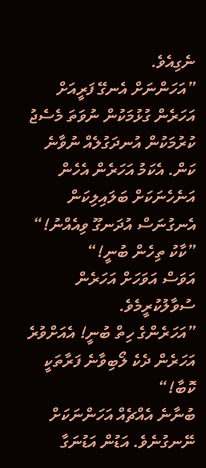ނެގިއެވެ.
”އަހަންނަށް އެނގޭ ފަރީއަށް އަހަރެން ގުޅުމަކުން ނުވަތަ މެސެޖު ކުރުމަކުން އުނދަގުލެއް ނުވާނެ ކަން. އެކަމު އަހަރެން އެހެން އަނެހެނަކަށް ބަލައިލިކަން އެނގުނަސް އުދަނގޫ ވިއެއްނު!“
”ކާކު ތިހެން ބުނީ!“
އަވަސް އަވަހަށް އަހަރެން ސުވާލުކުރީމެވެ.
”އަހަރެންގެ ހިތް ބުނީ! އެއަށްވުރެ އަހަރެން ދެކެ ލޯބިވާނެ ފަރާތަކީ ކޮބާ!“
ބުނާނެ އެއްޗެއް އަހަންނަކަށް ނޭނގުނެވެ. އަޑުން އަޑުނަގާ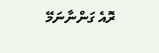ރޮއެ ގަންނާނަމޭ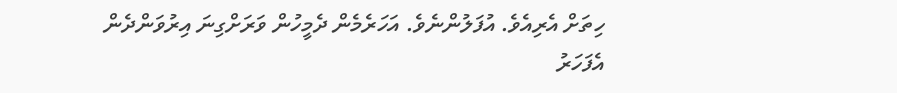ހިތަށް އެރިއެވެ. އުފަލުންނެވެ. އަހަރެމެން ދެމީހުން ވަރަށްގިނަ އިރުވަންދެން އެފަހަރު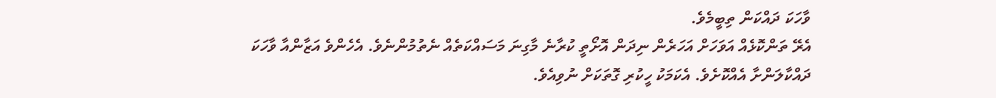ވާހަކަ ދައްކަން ތިބީމެވެ.
އެރޭ ތަންކޮޅެއް އަވަހަށް އަހަރެން ނިދަން އޮށޯތީ ކުރާނެ މާގިނަ މަސައްކަތެއް ނެތުމުންނެވެ. އެހެންވެ އަޒާންއާ ވާހަކަ ދައްކާލަންށާ އެއްކޮށެވެ. އެކަމަކު ހީކުރި ގޮތަކަށް ނުވިއެވެ.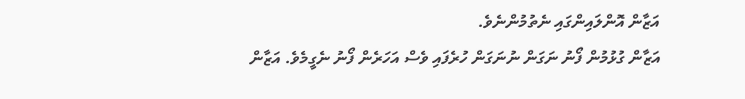އަޒާން އޮންލައިންގައި ނެތުމުންނެވެ.
އަޒާން ގުޅުމުން ފޯނު ނަގަން ނުނަގަން ހުރެފައި ވެސް އަހަރެން ފޯނު ނެގީމެވެ. އަޒާން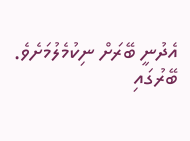އެދުނީ ބޭރަށް ނިކުމެލުމަށެވެ. ބޭރުގައި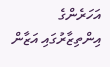އަހަރެންގެ އިންތިޒާރުގައި އަޒާން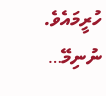ހުރީމައެވެ.
ނުނިމޭ…